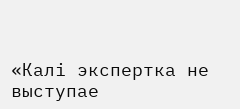«Калі экспертка не выступае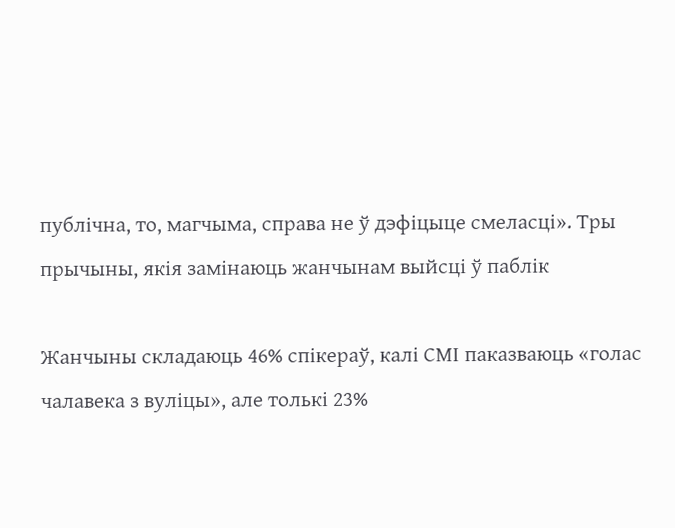публічна, то, магчыма, справа не ў дэфіцыце смеласці». Тры прычыны, якія замінаюць жанчынам выйсці ў паблік

Жанчыны складаюць 46% спікераў, калі СМІ паказваюць «голас чалавека з вуліцы», але толькі 23%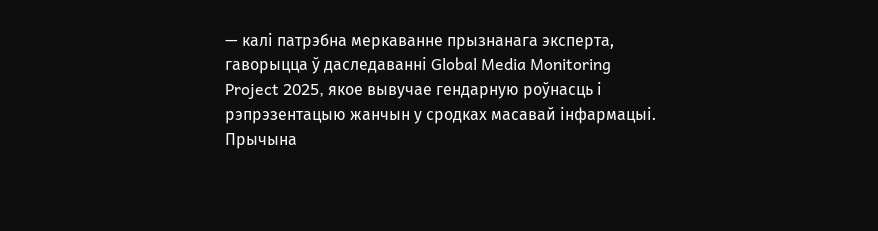— калі патрэбна меркаванне прызнанага эксперта, гаворыцца ў даследаванні Global Media Monitoring Project 2025, якое вывучае гендарную роўнасць і рэпрэзентацыю жанчын у сродках масавай інфармацыі.
Прычына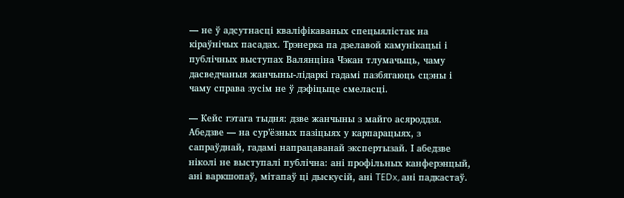— не ў адсутнасці кваліфікаваных спецыялістак на кіраўнічых пасадах. Трэнерка па дзелавой камунікацыі і публічных выступах Валянціна Чэкан тлумачыць, чаму дасведчаныя жанчыны-лідаркі гадамі пазбягаюць сцэны і чаму справа зусім не ў дэфіцыце смеласці.

— Кейс гэтага тыдня: дзве жанчыны з майго асяроддзя. Абедзве — на сур’ёзных пазіцыях у карпарацыях, з сапраўднай, гадамі напрацаванай экспертызай. І абедзве ніколі не выступалі публічна: ані профільных канферэнцый, ані варкшопаў, мітапаў ці дыскусій, ані TEDx, ані падкастаў.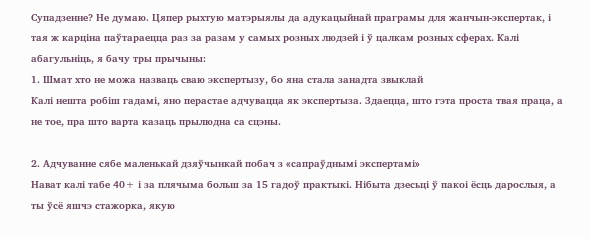Супадзенне? Не думаю. Цяпер рыхтую матэрыялы да адукацыйнай праграмы для жанчын-экспертак, і тая ж карціна паўтараецца раз за разам у самых розных людзей і ў цалкам розных сферах. Калі абагульніць, я бачу тры прычыны:
1. Шмат хто не можа назваць сваю экспертызу, бо яна стала занадта звыклай
Калі нешта робіш гадамі, яно перастае адчувацца як экспертыза. Здаецца, што гэта проста твая праца, а не тое, пра што варта казаць прылюдна са сцэны.

2. Адчуванне сябе маленькай дзяўчынкай побач з «сапраўднымі экспертамі»
Нават калі табе 40+ і за плячыма больш за 15 гадоў практыкі. Нібыта дзесьці ў пакоі ёсць дарослыя, а ты ўсё яшчэ стажорка, якую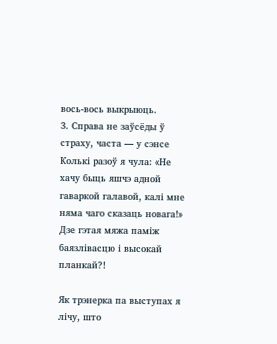вось-вось выкрыюць.
3. Справа не заўсёды ў страху, часта — у сэнсе
Колькі разоў я чула: «Не хачу быць яшчэ адной гаваркой галавой, калі мне няма чаго сказаць новага!» Дзе гэтая мяжа паміж баязлівасцю і высокай планкай?!

Як трэнерка па выступах я лічу, што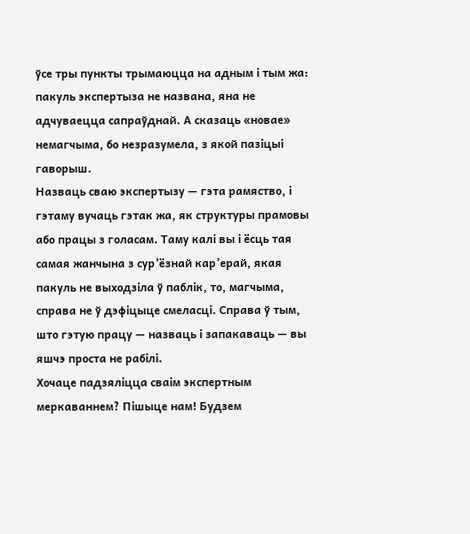ўсе тры пункты трымаюцца на адным і тым жа: пакуль экспертыза не названа, яна не адчуваецца сапраўднай. А сказаць «новае» немагчыма, бо незразумела, з якой пазіцыі гаворыш.
Назваць сваю экспертызу — гэта рамяство, і гэтаму вучаць гэтак жа, як структуры прамовы або працы з голасам. Таму калі вы і ёсць тая самая жанчына з сур’ёзнай кар’ерай, якая пакуль не выходзіла ў паблік, то, магчыма, справа не ў дэфіцыце смеласці. Справа ў тым, што гэтую працу — назваць і запакаваць — вы яшчэ проста не рабілі.
Хочаце падзяліцца сваім экспертным меркаваннем? Пішыце нам! Будзем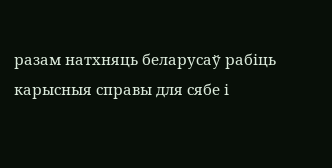разам натхняць беларусаў рабіць карысныя справы для сябе і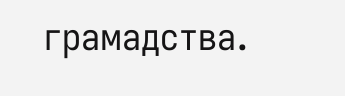грамадства.